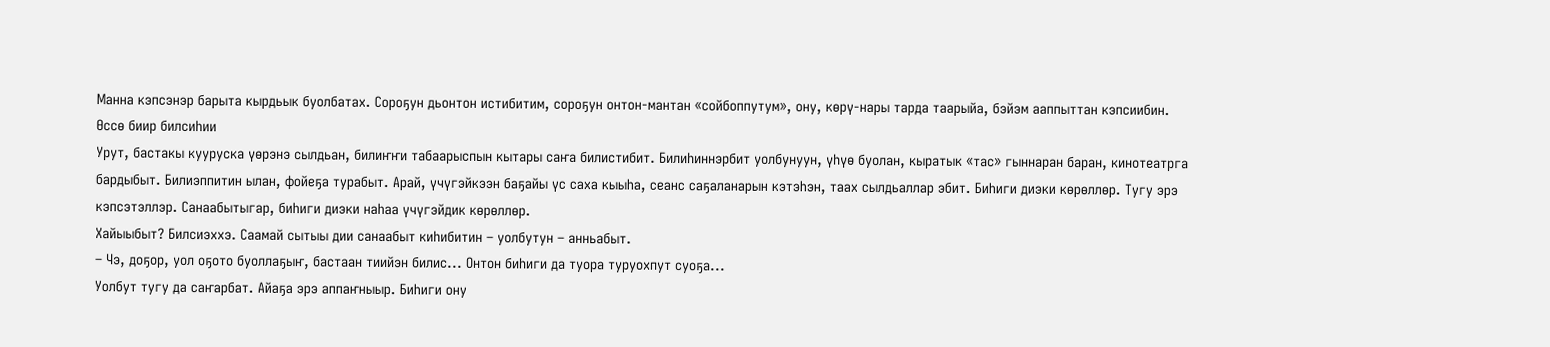Манна кэпсэнэр барыта кырдьык буолбатах. Сороҕун дьонтон истибитим, сороҕун онтон-мантан «сойбоппутум», ону, көрү-нары тарда таарыйа, бэйэм ааппыттан кэпсиибин.
Өссө биир билсиһии
Урут, бастакы кууруска үөрэнэ сылдьан, билиҥҥи табаарыспын кытары саҥа билистибит. Билиһиннэрбит уолбунуун, үһүө буолан, кыратык «тас» гыннаран баран, кинотеатрга бардыбыт. Билиэппитин ылан, фойеҕа турабыт. Арай, үчүгэйкээн баҕайы үс саха кыыһа, сеанс саҕаланарын кэтэһэн, таах сылдьаллар эбит. Биһиги диэки көрөллөр. Тугу эрэ кэпсэтэллэр. Санаабытыгар, биһиги диэки наһаа үчүгэйдик көрөллөр.
Хайыыбыт? Билсиэххэ. Саамай сытыы дии санаабыт киһибитин – уолбутун – анньабыт.
– Чэ, доҕор, уол оҕото буоллаҕыҥ, бастаан тиийэн билис... Онтон биһиги да туора туруохпут суоҕа...
Уолбут тугу да саҥарбат. Айаҕа эрэ аппаҥныыр. Биһиги ону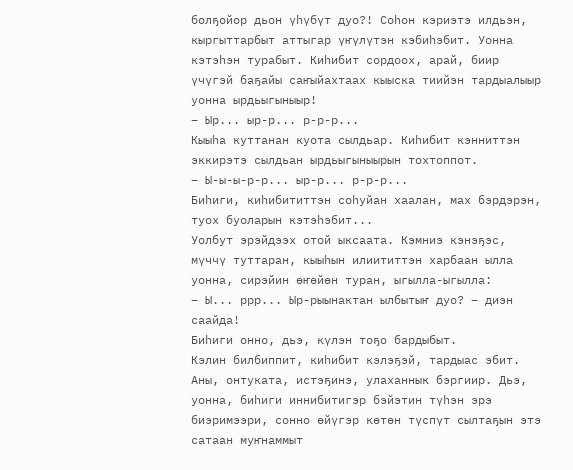болҕойор дьон үһүбүт дуо?! Соһон кэриэтэ илдьэн, кыргыттарбыт аттыгар үҥүлүтэн кэбиһэбит. Уонна кэтэһэн турабыт. Киһибит сордоох, арай, биир үчүгэй баҕайы саҥыйахтаах кыыска тиийэн тардыалыыр уонна ырдьыгыныыр!
– Ыр... ыр-р... р-р-р...
Кыыһа куттанан куота сылдьар. Киһибит кэнниттэн эккирэтэ сылдьан ырдьыгыныырын тохтоппот.
– Ы-ы-ы-р-р... ыр-р... р-р-р...
Биһиги, киһибититтэн соһуйан хаалан, мах бэрдэрэн, туох буоларын кэтэһэбит...
Уолбут эрэйдээх отой ыксаата. Кэмниэ кэнэҕэс, мүччү туттаран, кыыһын илиититтэн харбаан ылла уонна, сирэйин өҥөйөн туран, ыгылла-ыгылла:
– Ы... ррр... Ыр-рыынактан ылбытыҥ дуо? – диэн саайда!
Биһиги онно, дьэ, күлэн тоҕо бардыбыт.
Кэлин билбиппит, киһибит кэлэҕэй, тардыас эбит. Аны, онтуката, истэҕинэ, улаханнык бэргиир. Дьэ, уонна, биһиги иннибитигэр бэйэтин түһэн эрэ биэримээри, сонно өйүгэр көтөн түспүт сылтаҕын этэ сатаан муҥнаммыт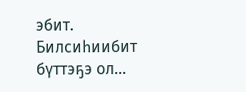эбит.
Билсиһиибит бүттэҕэ ол...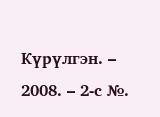Күрүлгэн. – 2008. – 2-с №.